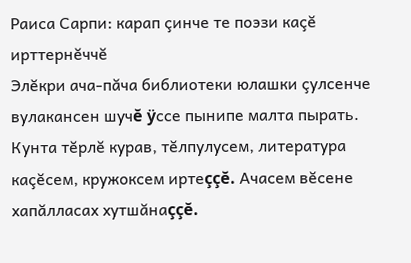Раиса Сарпи: карап çинче те поэзи каçĕ ирттернĕччĕ
Элĕкри ача-пăча библиотеки юлашки çулсенче вулакансен шучĕ ÿссе пынипе малта пырать. Кунта тĕрлĕ курав, тĕлпулусем, литература каçĕсем, кружоксем иртеççĕ. Ачасем вĕсене хапăлласах хутшăнаççĕ.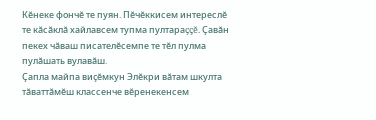Кĕнеке фончĕ те пуян. Пĕчĕккисем интереслĕ те кăсăклă хайлавсем тупма пултараççĕ. Çавăн пекех чăваш писателĕсемпе те тĕл пулма пулăшать вулавăш.
Çапла майпа виçĕмкун Элĕкри вăтам шкулта тăваттăмĕш классенче вĕренекенсем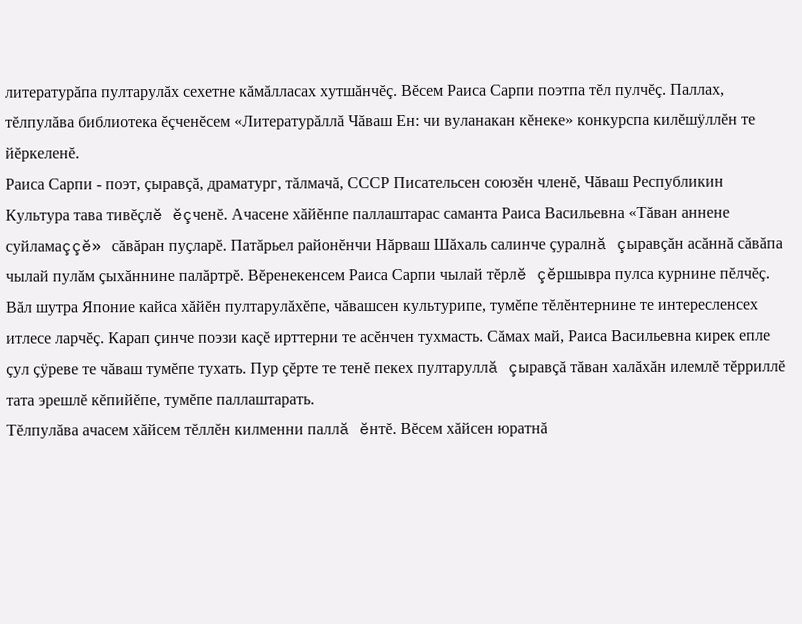литературăпа пултарулăх сехетне кăмăлласах хутшăнчĕç. Вĕсем Раиса Сарпи поэтпа тĕл пулчĕç. Паллах, тĕлпулăва библиотека ĕçченĕсем «Литературăллă Чăваш Ен: чи вуланакан кĕнеке» конкурспа килĕшÿллĕн те йĕркеленĕ.
Раиса Сарпи - поэт, çыравçă, драматург, тăлмачă, СССР Писательсен союзĕн членĕ, Чăваш Республикин Культура тава тивĕçлĕ ĕçченĕ. Ачасене хăйĕнпе паллаштарас саманта Раиса Васильевна «Тăван аннене суйламаççĕ» сăвăран пуçларĕ. Патăрьел районĕнчи Нăрваш Шăхаль салинче çуралнă çыравçăн асăннă сăвăпа чылай пулăм çыхăннине палăртрĕ. Вĕренекенсем Раиса Сарпи чылай тĕрлĕ çĕршывра пулса курнине пĕлчĕç. Вăл шутра Японие кайса хăйĕн пултарулăхĕпе, чăвашсен культурипе, тумĕпе тĕлĕнтернине те интересленсех итлесе ларчĕç. Карап çинче поэзи каçĕ ирттерни те асĕнчен тухмасть. Сăмах май, Раиса Васильевна кирек епле çул çÿреве те чăваш тумĕпе тухать. Пур çĕрте те тенĕ пекех пултаруллă çыравçă тăван халăхăн илемлĕ тĕрриллĕ тата эрешлĕ кĕпийĕпе, тумĕпе паллаштарать.
Тĕлпулăва ачасем хăйсем тĕллĕн килменни паллă ĕнтĕ. Вĕсем хăйсен юратнă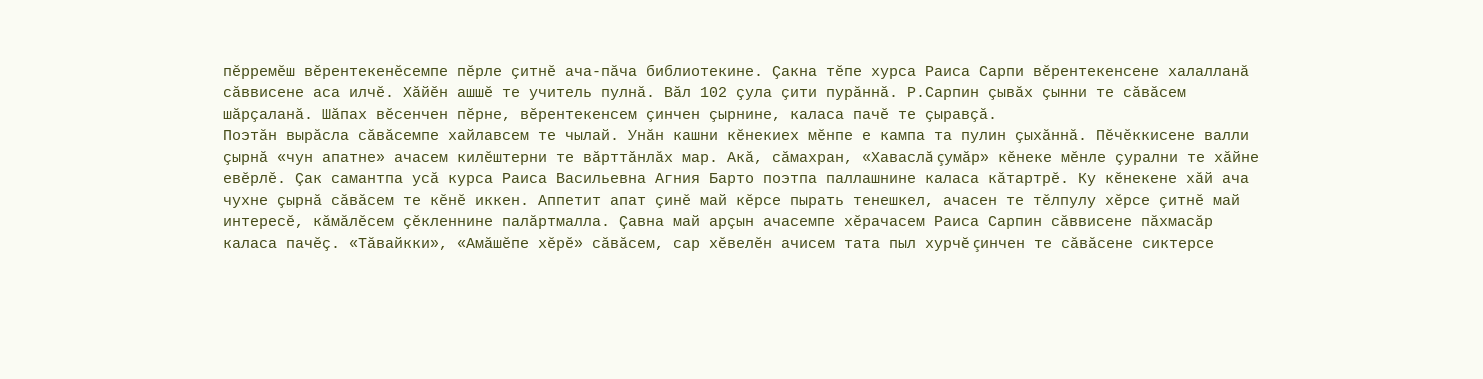пĕрремĕш вĕрентекенĕсемпе пĕрле çитнĕ ача-пăча библиотекине. Çакна тĕпе хурса Раиса Сарпи вĕрентекенсене халалланă сăввисене аса илчĕ. Хăйĕн ашшĕ те учитель пулнă. Вăл 102 çула çити пурăннă. Р.Сарпин çывăх çынни те сăвăсем шăрçаланă. Шăпах вĕсенчен пĕрне, вĕрентекенсем çинчен çырнине, каласа пачĕ те çыравçă.
Поэтăн вырăсла сăвăсемпе хайлавсем те чылай. Унăн кашни кĕнекиех мĕнпе е кампа та пулин çыхăннă. Пĕчĕккисене валли çырнă «чун апатне» ачасем килĕштерни те вăрттăнлăх мар. Акă, сăмахран, «Хаваслă çумăр» кĕнеке мĕнле çурални те хăйне евĕрлĕ. Çак самантпа усă курса Раиса Васильевна Агния Барто поэтпа паллашнине каласа кăтартрĕ. Ку кĕнекене хăй ача чухне çырнă сăвăсем те кĕнĕ иккен. Аппетит апат çинĕ май кĕрсе пырать тенешкел, ачасен те тĕлпулу хĕрсе çитнĕ май интересĕ, кăмăлĕсем çĕкленнине палăртмалла. Çавна май арçын ачасемпе хĕрачасем Раиса Сарпин сăввисене пăхмасăр каласа пачĕç. «Тăвайкки», «Амăшĕпе хĕрĕ» сăвăсем, сар хĕвелĕн ачисем тата пыл хурчĕ çинчен те сăвăсене сиктерсе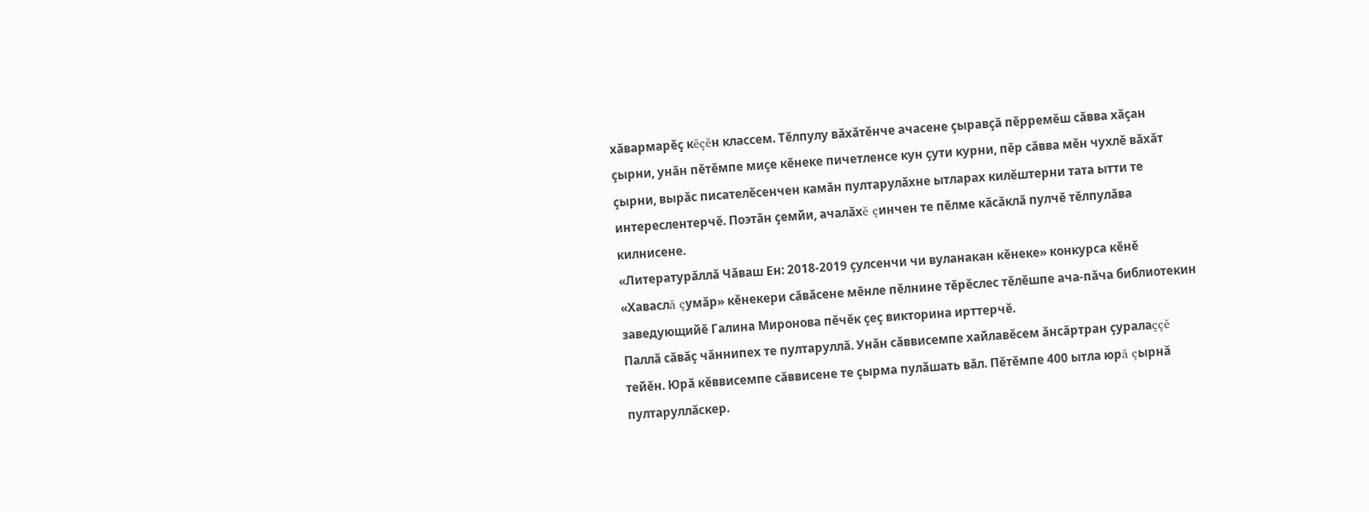хăвармарĕç кĕçĕн классем. Тĕлпулу вăхăтĕнче ачасене çыравçă пĕрремĕш сăвва хăçан çырни, унăн пĕтĕмпе миçе кĕнеке пичетленсе кун çути курни, пĕр сăвва мĕн чухлĕ вăхăт çырни, вырăс писателĕсенчен камăн пултарулăхне ытларах килĕштерни тата ытти те интереслентерчĕ. Поэтăн çемйи, ачалăхĕ çинчен те пĕлме кăсăклă пулчĕ тĕлпулăва килнисене.
«Литературăллă Чăваш Ен: 2018-2019 çулсенчи чи вуланакан кĕнеке» конкурса кĕнĕ «Хаваслă çумăр» кĕнекери сăвăсене мĕнле пĕлнине тĕрĕслес тĕлĕшпе ача-пăча библиотекин заведующийĕ Галина Миронова пĕчĕк çеç викторина ирттерчĕ.
Паллă сăвăç чăннипех те пултаруллă. Унăн сăввисемпе хайлавĕсем ăнсăртран çуралаççĕ тейĕн. Юрă кĕввисемпе сăввисене те çырма пулăшать вăл. Пĕтĕмпе 400 ытла юрă çырнă пултаруллăскер.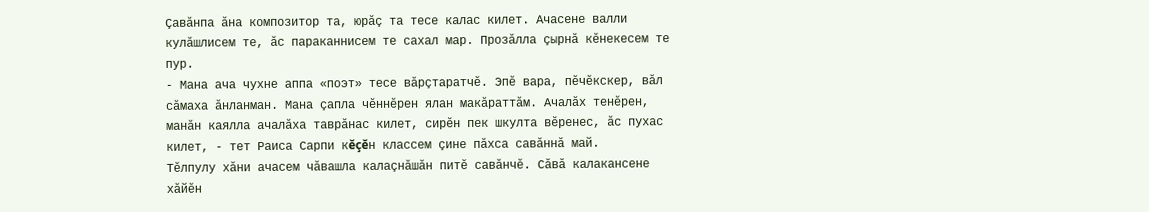Çавăнпа ăна композитор та, юрăç та тесе калас килет. Ачасене валли кулăшлисем те, ăс параканнисем те сахал мар. Прозăлла çырнă кĕнекесем те пур.
- Мана ача чухне аппа «поэт» тесе вăрçтаратчĕ. Эпĕ вара, пĕчĕкскер, вăл сăмаха ăнланман. Мана çапла чĕннĕрен ялан макăраттăм. Ачалăх тенĕрен, манăн каялла ачалăха таврăнас килет, сирĕн пек шкулта вĕренес, ăс пухас килет, - тет Раиса Сарпи кĕçĕн классем çине пăхса савăннă май.
Тĕлпулу хăни ачасем чăвашла калаçнăшăн питĕ савăнчĕ. Сăвă калакансене хăйĕн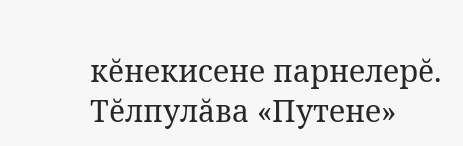кĕнекисене парнелерĕ. Тĕлпулăва «Путене»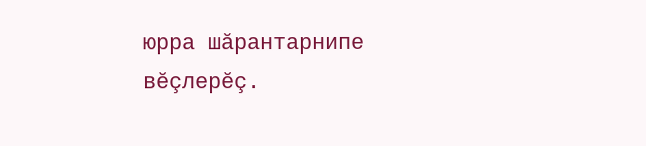юрра шăрантарнипе вĕçлерĕç.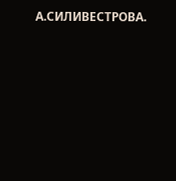А.СИЛИВЕСТРОВА.